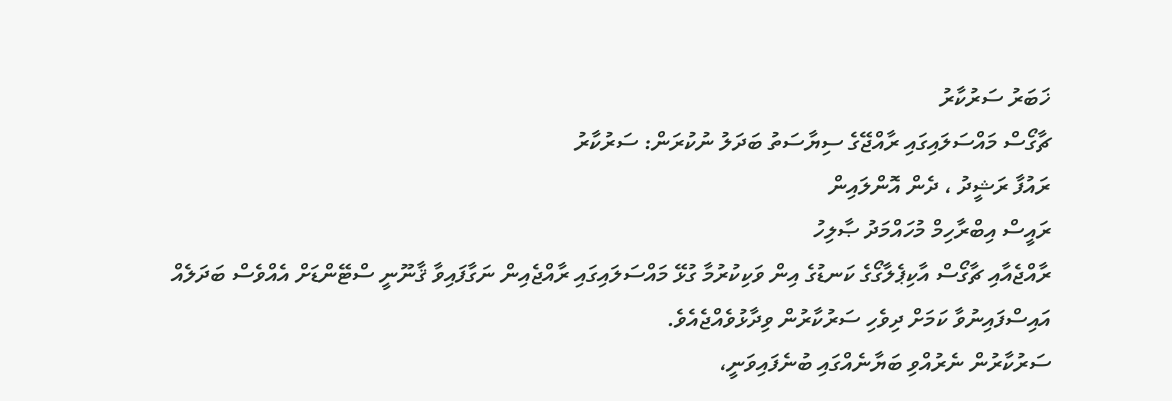ޚަބަރު ސަރުކާރު
ޗާގޯސް މައްސަލައިގައި ރާއްޖޭގެ ސިޔާސަތު ބަދަލު ނުކުރަން: ސަރުކާރު
ރައުފާ ރަޝީދު ، ދެން އޮންލައިން
ރައީސް އިބްރާހިމް މުހައްމަދު ޞާލިހު
ރާއްޖެއާއި ޗާގޯސް އާކިޕެލާގޯގެ ކަނޑުގެ އިން ވަކިކުރުމާ ގުޅޭ މައްސަލައިގައި ރާއްޖެއިން ނަގާފައިވާ ޤާނޫނީ ސްޓޭންޑަށް އެއްވެސް ބަދަލެއް އައިސްފައިނުވާ ކަމަށް ދިވެހި ސަރުކާރުން ވިދާޅުވެއްޖެއެވެ.
ސަރުކާރުން ނެރުއްވި ބަޔާނެއްގައި ބުނެފައިވަނީ،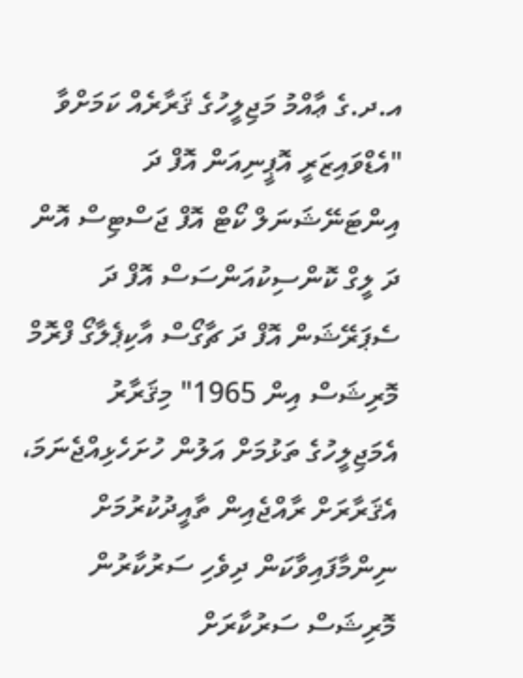އ.ދ.ގެ ޢާއްމު މަޖިލީހުގެ ޤަރާރެއް ކަމަށްވާ "އެޑްވައިޒަރީ އޮޕީނިއަން އޮފް ދަ އިންޓަނޭޝަނަލް ކޯޓް އޮފް ޖަސްޓިސް އޮން ދަ ލީގް ކޮންސިކުއަންސަސް އޮފް ދަ ސެޕަރޭޝަން އޮފް ދަ ޗާގޯސް އާކިޕެލާގޯ ފްރޮމް މޮރިޝަސް އިން 1965" މިޤަރާރު އެމަޖިލީހުގެ ތަޅުމަށް އަލުން ހުށަހެޅިއްޖެނަމަ، އެޤަރާރަށް ރާއްޖެއިން ތާއީދުކުރުމަށް ނިންމާފައިވާކަން ދިވެހި ސަރުކާރުން މޮރިޝަސް ސަރުކާރަށް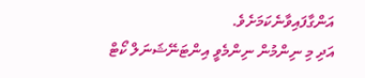އަންގާފައިވާނެކަމަށެވެ.
އަދި މި ނިންމުން ނިންމެވީ އިންޓަނޭޝަނަލް ކޯޓް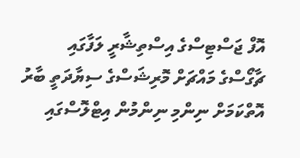އޮފް ޖަސްޓިސްގެ އިސްތިޝާރީ ލަފާގައި ޗާގޯސްގެ މައްޗަށް މޮރިޝަސްގެ ސިޔާދަތީ ބާރު އޮތްކަމަށް ނިންމި ނިންމުން އިޓްލޮސްގައި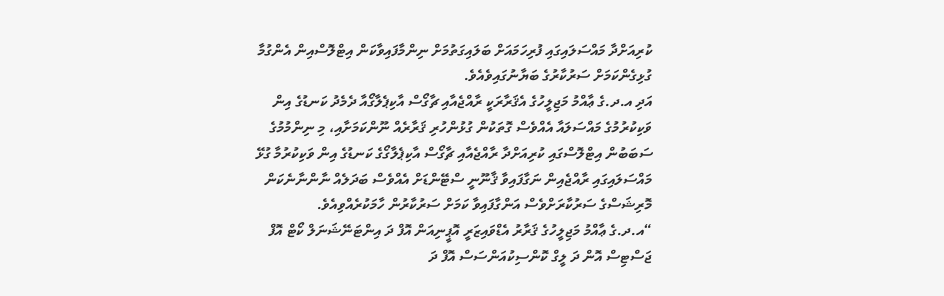ކުރިއަށްދާ މައްސަލައިގައި ފުރިހަމައަށް ބަލައިގަތުމަށް ނިންމާފައިވާކަން އިޓްލޮސްއިން އެންގުމާ ގުޅިގެންކަމަށް ސަރުކާރުގެ ބަޔާނުގައިވެއެވެ.
އަދި އ.ދ.ގެ ޢާއްމު މަޖިލީހުގެ އެޤަރާރަކީ ރާއްޖެއާއި ޗާގޯސް އާކިޕެލާގޯއާ ދެމެދު ކަނޑުގެ އިން ވަކިކުރުމުގެ މައްސަލައާ އެއްވެސް ގޮތަކުން ގުޅުންހުރި ޤަރާރެއް ނޫންކަމަށާއި، މި ނިންމުމުގެ ސަބަބުން އިޓްލޮސްގައި ކުރިއަށްދާ ރާއްޖެއާއި ޗާގޯސް އާކިޕެލާގޯގެ ކަނޑުގެ އިން ވަކިކުރުމާ ގުޅޭ މައްސަލައިގައި ރާއްޖެއިން ނަގާފައިވާ ޤާނޫނީ ސްޓޭންޑަށް އެއްވެސް ބަދަލެއް ނާންނާނެކަން މޮރިޝަސްގެ ސަރުކާރަށްވެސް އަންގާފައިވާ ކަމަށް ސަރުކާރުން ހާމަކުރެއްވިއެވެ.
“އ.ދ.ގެ ޢާއްމު މަޖިލީހުގެ ޤަރާރު އެޑްވައިޒަރީ އޮޕީނިއަން އޮފް ދަ އިންޓަނޭޝަނަލް ކޯޓް އޮފް ޖަސްޓިސް އޮން ދަ ލީގް ކޮންސިކުއަންސަސް އޮފް ދަ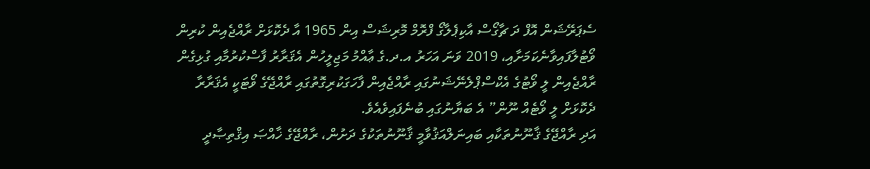ސެޕަރޭޝަން އޮފް ދަ ޗާގޯސް އާކިޕެލާގޯ ފްރޮމް މޮރިޝަސް އިން 1965 އާ ދެކޮޅަށް ރާއްޖެއިން ކުރިން ވޯޓުލާފައިވާނެކަމަށާއި، 2019 ވަނަ އަހަރު އ.ދ.ގެ ޢާއްމު މަޖިލީހުން އެޤަރާރު ފާސްކުރުމާއި ގުޅިގެން ރާއްޖެއިން ލީ ވޯޓުގެ އެކްސްޕްލެނޭޝަނުގައި ރާއްޖެއިން ފާހަގަކުރިގޮތުގައި ރާއްޖޭގެ ވޯޓަކީ އެޤަރާރާ ދެކޮޅަށް ލީ ވޯޓެއް ނޫން” އެ ބަޔާނުގައި ބުނެފައިވެއެވެ.
އަދި ރާއްޖޭގެ ޤާނޫނުތަކާއި ބައިނަލްއަޤުވާމީ ޤާނޫނުތަކުގެ ދަށުން، ރާއްޖޭގެ ޚާއްޞަ އިޤްތިޞާދީ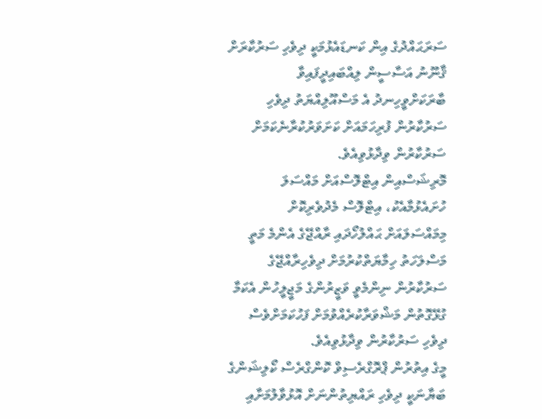ސަރަޙައްދުގެ އިން ކަނޑައެޅުމަކީ ދިވެހި ސަރުކާރަށް ޤާނޫނު އަސާސީން ލިއްބައިދީފައިވާ ބާރަކަށްވީހިނދު އެ މަސްއޫލިއްޔަތު ދިވެހި ސަރުކާރުން ފުރިހަމައަށް ކަށަވަރުކުރާނެކަމަށް ސަރުކާރުން ވިދާޅުވިއެވެ.
މޮރިޝަސްއިން އިޓްލޮސްއަށް މައްސަލަ ހުށައެޅުމާއެކު، އިޓްލޮސް މެދުވެރިކޮށް މިމައްސަލައަށް ޙައްލުހޯދައި ރާއްޖޭގެ އެންމެ މަތީ މަސްލަހަތު ހިމާޔަތްކުރުމަށް ދިވެހިރާއްޖޭގެ ސަރުކާރުން ނިންމެވީ ވަޒީރުންގެ މަޖީލީހުން އެކަމާ ގުޅޭގޮތުން މަޝްވަރާކުރެއްވުމަށް ފަހުކަމަށްވެސް ދިވެހި ސަރުކާރުން ވިދާޅުވިއެވެ.
މީގެ އިތުރުން ޕްރޮގްރެސިވް ކޮންގްރެސް ކޯލިޝަންގެ ބަޔާނަކީ ދިވެހި ރައްޔިތުންނަށް އޮޅުވާލުމަށާއި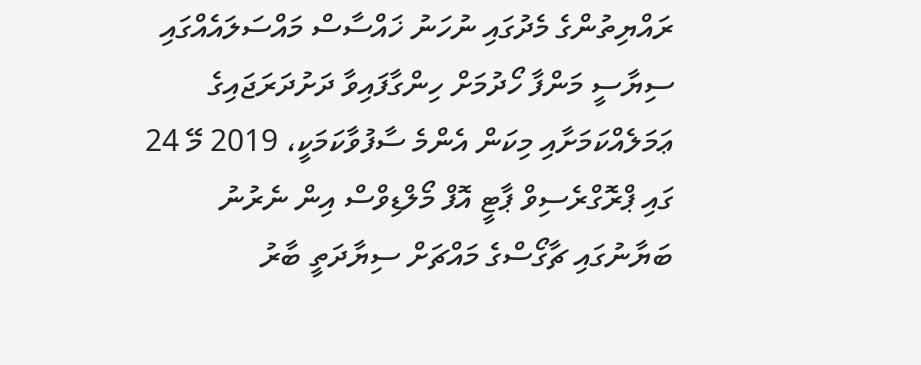ރައްޔިތުންގެ މެދުގައި ނުހަނު ޚައްސާސް މައްސަލައެއްގައި ސިޔާސީ މަންފާ ހޯދުމަށް ހިންގާފައިވާ ދަށުދަރަޖައިގެ ޢަމަލެއްކަމަށާއި މިކަން އެންމެ ސާފުވާކަމަކީ، 2019 މޭ 24 ގައި ޕްރޮގްރެސިވް ޕާޓީ އޮފް މޯލްޑިވްސް އިން ނެރުނު ބަޔާނުގައި ޗާގޯސްގެ މައްޗަށް ސިޔާދަތީ ބާރު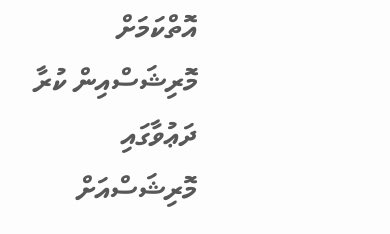އޮތްކަމަށް މޮރިޝަސްއިން ކުރާ ދަޢުވާގައި މޮރިޝަސްއަށް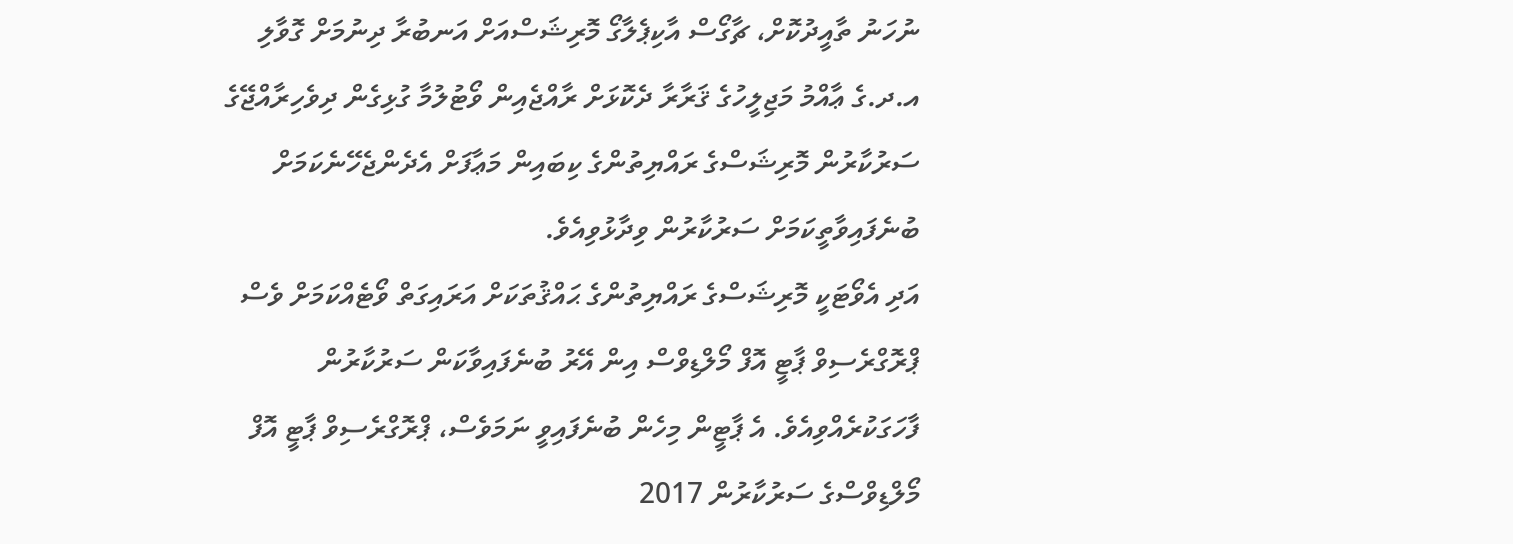ނުހަނު ތާއީދުކޮށް، ޗާގޯސް އާކިޕެލާގޯ މޮރިޝަސްއަށް އަނބުރާ ދިނުމަށް ގޮވާލި އ.ދ.ގެ ޢާއްމު މަޖިލީހުގެ ޤަރާރާ ދެކޮޅަށް ރާއްޖެއިން ވޯޓުލުމާ ގުޅިގެން ދިވެހިރާއްޖޭގެ ސަރުކާރުން މޮރިޝަސްގެ ރައްޔިތުންގެ ކިބައިން މަޢާފަށް އެދެންޖެހޭނެކަމަށް ބުނެފައިވާތީކަމަށް ސަރުކާރުން ވިދާޅުވިއެވެ.
އަދި އެވޯޓަކީ މޮރިޝަސްގެ ރައްޔިތުންގެ ޙައްޤުތަކަށް އަރައިގަތް ވޯޓެއްކަމަށް ވެސް ޕްރޮގްރެސިވް ޕާޓީ އޮފް މޯލްޑިވްސް އިން އޭރު ބުނެފައިވާކަން ސަރުކާރުން ފާހަގަކުރެއްވިއެވެ. އެ ޕާޓީން މިހެން ބުނެފައިވީ ނަމަވެސް، ޕްރޮގްރެސިވް ޕާޓީ އޮފް މޯލްޑިވްސްގެ ސަރުކާރުން 2017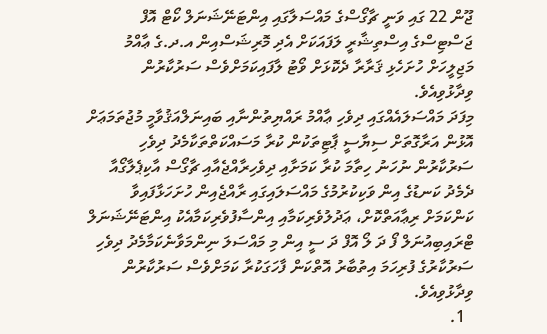ޖޫން 22 ގައި ވަނީ ޗާގޯސްގެ މައްސަލާގައި އިންޓަނޭޝަނަލް ކޯޓް އޮފް ޖަސްޓިސްގެ އިސްތިޝާރީ ލަފައަކަށް އެދި މޮރިޝަސްއިން އ.ދ.ގެ ޢާއްމު މަޖިލީހަށް ހުށަހެޅި ޤަރާރާ ދެކޮޅަށް ވޯޓު ލާފައިކަމަށްވެސް ސަރުކާރުން ވިދާޅުވިއެވެ.
މިފަދަ މައްސަލައެއްގައި ދިވެހި ޢާއްމު ރައްޔިތުންނާއި ބައިނަލްއަޤުވާމީ މުޖުތަމަޢަށް އޮޅުން އަރާގޮތަށް ސިޔާސީ ޕާޓިތަކުން ކުރާ މަސައްކަތްތަކާމެދު ދިވެހި ސަރުކާރުން ނުހަނު ހިތާމަ ކުރާ ކަމަށާއި ދިވެހިރާއްޖެއާއި ޗާގޯސް އާކިޕެލާގޯއާ ދެމެދު ކަނޑުގެ އިން ވަކިކުރުމުގެ މައްސަލައިގައި ރާއްޖެއިން ހުށަހަޅާފައިވާ ކަންކަމަށް ރިޢާއަތްކޮށް، ޢަދުލުވެރިކަމާއި އިންސާފުވެރިކަމާއެކު އިންޓަނޭޝަނަލް ޓްރައިބިއުނަލް ފޯ ދަ ލޯ އޮފް ދަ ސީ އިން މި މައްސަލަ ނިންމަވާނެކަމާމެދު ދިވެހި ސަރުކާރުގެ ފުރިހަމަ އިތުބާރު އޮތްކަން ފާހަގަކުރާ ކަމަށްވެސް ސަރުކާރުން ވިދާޅުވިއެވެ.
  1.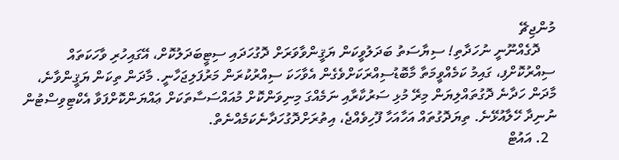މުންޖިޗޭ
    ދޮގެއްނޫނީ ނުހަދާތި! ސިޔާސަތު ބަދަލުވީކަން ޔަޤީންވާވަރަށް ދޮގުހަދައި ސިޓީބަދަލުކޮށް، އޭގައިހުރި ވާހަކަތައް ސިއްރުކޮށްފި، ގައިމު ކަމެއްވީމަތާ މާބޮޑުސިއްރަކަށްވެގެން އެވާހަކަ ސިއްރުކުރަން މަރުފަލިޖަހާނީ. މާދަން ތިކަން ޔަޤީންވާނެ، މާދަން ހަދާނެ ދޮގުތައްލިޔަން މިރޭ މުޅި ސަރުކާރާއި ނަމެއްގަ މިނިވަންކޮށް މުއައްސަސާތަކަށް ޢައްޔަންކޮށްފަވާ އެކްޓިވިސްޓުން ނުނިދާ ހޭލާއުޅޭނެ. ތިޔަދޮގުތައް އަހާއަހާ ފޫހިވެއްޖެ، އިތުރަށްދޮގުހަދާނެކަމެއްނެތް.
  2. އައުޓް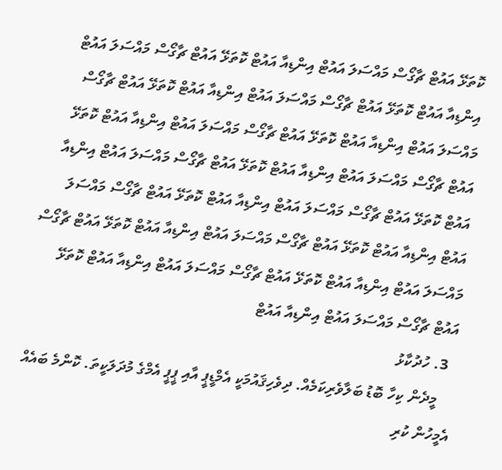ކޮތަޅޭ އައުޓް ޗާގޯސް މައްސަލަ އައުޓް އިންޑިއާ އައުޓް ކޮތަޅޭ އައުޓް ޗާގޯސް މައްސަލަ އައުޓް އިންޑިއާ އައުޓް ކޮތަޅޭ އައުޓް ޗާގޯސް މައްސަލަ އައުޓް އިންޑިއާ އައުޓް ކޮތަޅޭ އައުޓް ޗާގޯސް މައްސަލަ އައުޓް އިންޑިއާ އައުޓް ކޮތަޅޭ އައުޓް ޗާގޯސް މައްސަލަ އައުޓް އިންޑިއާ އައުޓް ކޮތަޅޭ އައުޓް ޗާގޯސް މައްސަލަ އައުޓް އިންޑިއާ އައުޓް ކޮތަޅޭ އައުޓް ޗާގޯސް މައްސަލަ އައުޓް އިންޑިއާ އައުޓް ކޮތަޅޭ އައުޓް ޗާގޯސް މައްސަލަ އައުޓް އިންޑިއާ އައުޓް ކޮތަޅޭ އައުޓް ޗާގޯސް މައްސަލަ އައުޓް އިންޑިއާ އައުޓް ކޮތަޅޭ އައުޓް ޗާގޯސް މައްސަލަ އައުޓް އިންޑިއާ އައުޓް ކޮތަޅޭ އައުޓް ޗާގޯސް މައްސަލަ އައުޓް އިންޑިއާ އައުޓް ކޮތަޅޭ އައުޓް ޗާގޯސް މައްސަލަ އައުޓް އިންޑިއާ އައުޓް ކޮތަޅޭ އައުޓް ޗާގޯސް މައްސަލަ އައުޓް އިންޑިއާ އައުޓް
  3. ހުދުކާޅު
    މީދެން ކިހާ ބޮޑު ބަލާވެރިކަމެއް. ދިވެހިޤައުމަކީ އެމްޑީޕީ އާއި ޕީޕީ އެމްގެ މުދަލަކީތަ. ކޮންމެ ބައެއް އެމީހުން ކުރި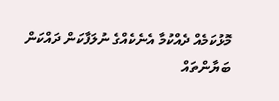މޮޅުކަމެއް ދެއްކުމާ އެނެކެއްގެ ނުލަފާކަން ދައްކަން ބަޔާންތައް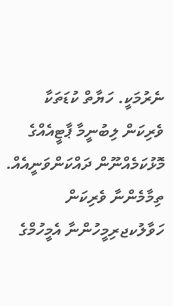ނެރުމަކީ. ހަޔާތް ކުޑަތަކާ ވެރިކަން ލިބުނީމާ ޕާޓީއެއްގެ މޮޅުކަމެއްނޫން ދައްކަންވަނީއެއް. ތިމާމެންނާ ވެރިކަން ހަވާލުކޖރިމީހުންނާ އެމީހުމްގެ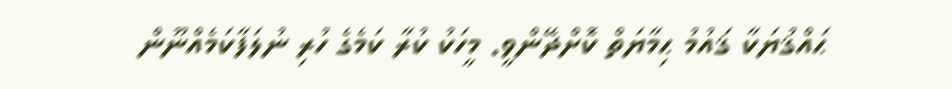ޙައްޤުޔަކާ ޤައުމު ޙިމާޔަތް ކޮށްދޭންވީ. މީހަކު ކުރާ ކަމެގެ ހުރި ނުލަފާކަމެއްނޫން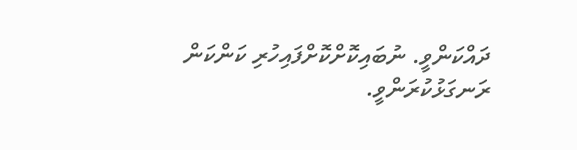ދައްކަންވީ. ނުބައިކޮށްކޮށްފައިހުރި ކަންކަން ރަނގަޅުކުރަންވީ.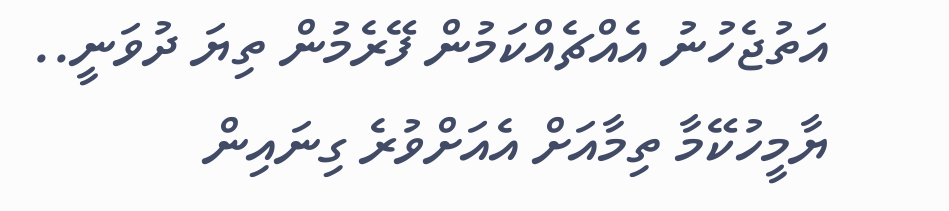އަތުޖެހުނު އެއްޗެއްކަމުން ފޭރެމުން ތިޔަ ދުވަނީ.. ޔާމީހުކޭމާ ތިމާއަށް އެއަށްވުރެ ގިނައިން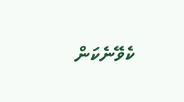ކެވޭނެކަން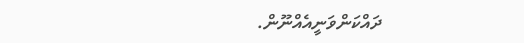ދައްކަންވަނީއެއްނޫން.